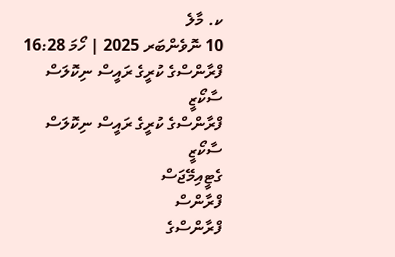ކ. މާލެ
10 ނޮވެންބަރ 2025 | ހޯމަ 16:28
ފްރާންސްގެ ކުރީގެ ރައީސް ނިކޮލަސް ސާކޯޒީ
ފްރާންސްގެ ކުރީގެ ރައީސް ނިކޮލަސް ސާކޯޒީ
ގެޓީއިމޭޖަސް
ފްރާންސް
ފްރާންސްގެ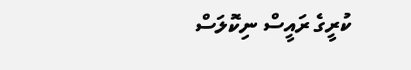ކުރީގެ ރައީސް ނިކޮލަސް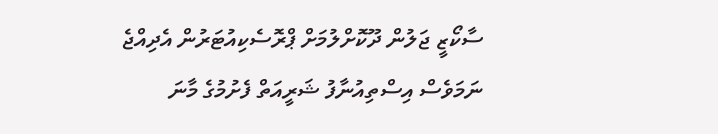ސާކޯޒީ ޖަލުން ދޫކޮށްލުމަށް ޕްރޮސެކިއުޓަރުން އެދިއްޖެ
ނަމަވެސް އިސްތިއުނާފު ޝަރީއަތް ފެށުމުގެ މާނަ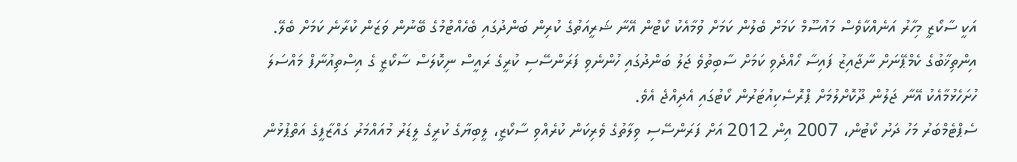އަކީ ސާކޯޒީ މިހާރު އަނެއްކާވެސް މައުސޫމް ކަމަށް ބެލުން ކަމަށް ވުމާއެކު ކޯޓުން އޭނާ ޝަރީއަތުގެ ކުރިން ބަންދުގައި ބެހެއްޓުމުގެ ބޭނުން ވަޒަން ކުރާނެ ކަމަށް ބެލޭ.
އިންތިޚާބުގެ ކެމްޕޭނަށް ނާޖާއިޒު ފައިސާ ހޯއްދެވި ކަމަށް ސާބިތުވެ ޖަލު ބަންދުގައި ހުންނެވި ފަރަންސޭސި ކުރީގެ ރައީސް ނިކޮލަސް ސާކޯޒީ ގެ އިސްތިއުނާފް މައްސަލަ ހުށަހެޅުމާއެކު އޭނާ ޖަލުން ދޫކޮށްލުމަށް ޕްރޮސެކިއުޓަރުން ކޯޓުގައި އެދިއްޖެ އެވެ.
ސެޕްޓެމްބަރު މަހު ދަށު ކޯޓުން، 2007 އިން 2012 އަށް ފަރަންސޭސި ވިލާތުގެ ވެރިކަން ކުރެއްވި ސާކޯޒީ، ލީބިޔާގެ ކުރީގެ ލީޑަރު މުއައްމަރު ގައްޒާފީގެ އަތްޕުޅުން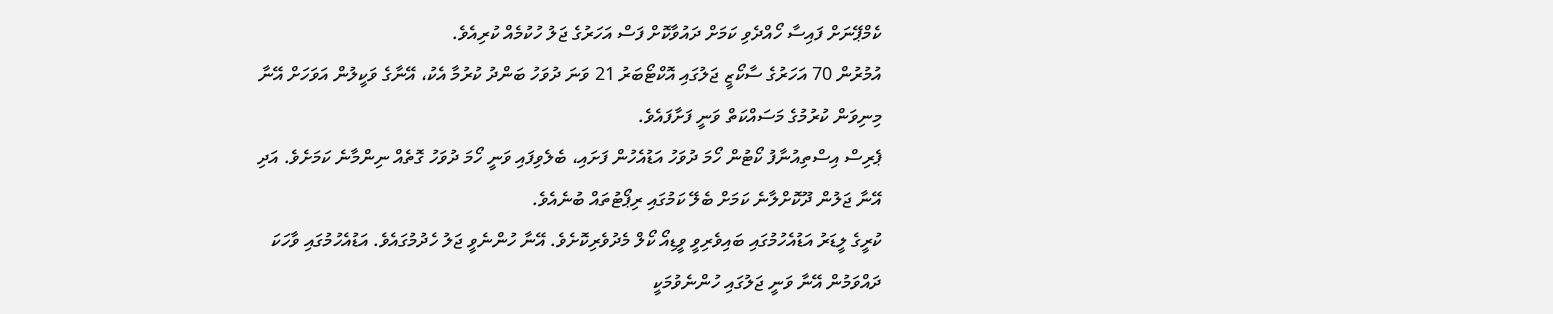ކެމްޕޭނަށް ފައިސާ ހޯއްދެވި ކަމަށް ދައުވާކޮށް ފަސް އަހަރުގެ ޖަލު ހުކުމެއް ކުރިއެވެ.
އުމުރުން 70 އަހަރުގެ ސާކޯޒީ ޖަލުގައި އޮކްޓޯބަރު 21 ވަނަ ދުވަހު ބަންދު ކުރުމާ އެކު، އޭނާގެ ވަކީލުން އަވަހަށް އޭނާ މިނިވަން ކުރުމުގެ މަސައްކަތް ވަނީ ފަށާފައެވެ.
ޕެރިސް އިސްތިއުނާފު ކޯޓުން ހޯމަ ދުވަހު އަޑުއެހުން ފަށައި، ބެލެވިފައި ވަނީ ހޯމަ ދުވަހު ގޮތެއް ނިންމާނެ ކަމަށެވެ. އަދި އޭނާ ޖަލުން ދޫކޮށްލާނެ ކަމަށް ބެލޭ ކަމުގައި ރިޕޯޓުތައް ބުނެއެވެ.
ކުރީގެ ލީޑަރު އަޑުއެހުމުގައި ބައިވެރިވީ ވީޑިއޯ ކޯލް މެދުވެރިކޮށެވެ. އޭނާ ހުންނެވީ ޖަލު ހެދުމުގައެވެ. އަޑުއެހުމުގައި ވާހަކަ ދައްވަމުން އޭނާ ވަނީ ޖަލުގައި ހުންނެވުމަކީ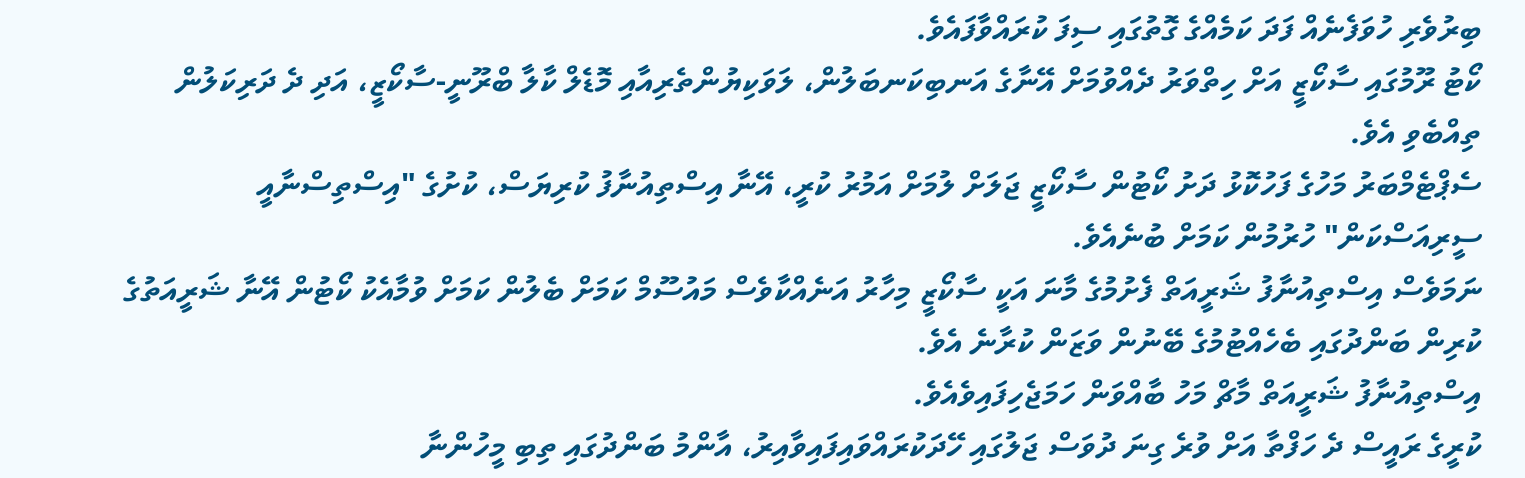ބިރުވެރި ހުވަފެނެއް ފަދަ ކަމެއްގެ ގޮތުގައި ސިފަ ކުރައްވާފައެވެ.
ކޯޓު ރޫމުގައި ސާކޯޒީ އަށް ހިތްވަރު ދެއްވުމަށް އޭނާގެ އަނބިކަނބަލުން، ލަވަކިޔުންތެރިއާއި މޮޑެލް ކާލާ ބްރޫނީ-ސާކޯޒީ، އަދި ދެ ދަރިކަލުން ތިއްބެވި އެވެ.
ސެޕްޓެމްބަރު މަހުގެ ފަހުކޮޅު ދަށު ކޯޓުން ސާކޯޒީ ޖަލަށް ލުމަށް އަމުރު ކުރީ، އޭނާ އިސްތިއުނާފު ކުރިޔަސް، ކުށުގެ "އިސްތިސްނާއީ ސީރިއަސްކަން" ހުރުމުން ކަމަށް ބުނެއެވެ.
ނަމަވެސް އިސްތިއުނާފު ޝަރީއަތް ފެށުމުގެ މާނަ އަކީ ސާކޯޒީ މިހާރު އަނެއްކާވެސް މައުސޫމް ކަމަށް ބެލުން ކަމަށް ވުމާއެކު ކޯޓުން އޭނާ ޝަރީއަތުގެ ކުރިން ބަންދުގައި ބެހެއްޓުމުގެ ބޭނުން ވަޒަން ކުރާނެ އެވެ.
އިސްތިއުނާފު ޝަރީއަތް މާޗް މަހު ބާއްވަން ހަމަޖެހިފައިވެއެވެ.
ކުރީގެ ރައީސް ދެ ހަފްތާ އަށް ވުރެ ގިނަ ދުވަސް ޖަލުގައި ހޭދަކުރައްވައިފައިވާއިރު، އާންމު ބަންދުގައި ތިބި މީހުންނާ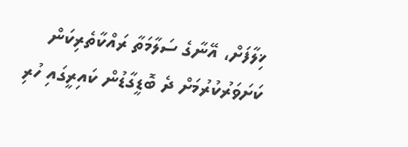ޚިލާފަށް، އޭނާގެ ސަލާމަތާ ރައްކާތެރިކަން ކަށަވަރުކުރުމަށް ދެ ބޮޑީގާޑުން ކައިރީގައި ހުރި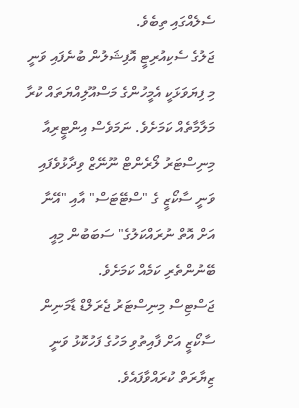ސެލެއްގައި ތިބެވެ.
ޖަލުގެ ސެކިއުރިޓީ އޮފިޝަލުން ބުނެފައި ވަނީ މި ފިޔަވަޅަކީ އެމީހުންގެ މަސްއޫލިއްޔަތައް ކުރާ މަލާމާތެއް ކަމަށެވެ. ނަމަވެސް އިންޓީރިއާ މިނިސްޓަރު ލޯރެންޓް ނޫނޭޒް ވިދާޅުވެފައި ވަނީ ސާކޯޒީ ގެ "ސްޓޭޓަސް" އާއި "އޭނާ އަށް އޮތް ނުރައްކަލުގެ" ސަބަބުން މިއީ ބޭނުންތެރި ކަމެއް ކަމަށެވެ.
ޖަސްޓިސް މިނިސްޓަރު ޖެރަލްޑް ޑާމަނިން ސާކޯޒީ އަށް ފާއިތުވި މަހުގެ ފަހުކޮޅު ވަނީ ޒިޔާރަތް ކުރައްވާފައެވެ.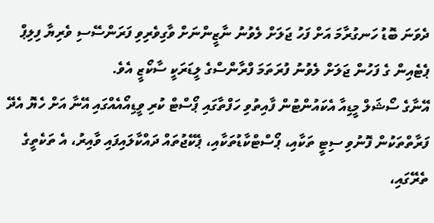ދެވަނަ ބޮޑު ހަނގުރާމަ އަށް ފަހު ޖަލަށް ލެވުނު ނާޒީންނަށް ވާގިވެރިވި ފަރަންސޭސި ވެރިޔާ ފިލިޕް ޕެޓެއިން ގެ ފަހުން ޖަލަށް ލެވުނު ފުރަތަމަ ފްރާންސްގެ ލީޑަރަކީ ސާކޯޒީ އެވެ.
އޭނާގެ ސޯޝަލް މީޑިއާ އެކައުންޓުން ފާއިތުވި ހަފްތާގައި ޕޯސްޓް ކުރި ވީޑިއޯއެއްގައި އޭނާ އަށް ހެޔޮ އެދޭ ފަރާތްތަކުން ފޮނުވި ސިޓީ ތަކާއި، ޕޯސްޓްކާޑުތަކާއި، ޕެކޭޖުތައް ދައްކާލައިފައި ވާއިރު، އެ ތަކެތީގެ ތެރޭގައި،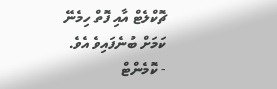ޗޮކްލެޓް އާއި ފޮތް ހިމެނޭ ކަމަށް ބުނެފައިވެ އެވެ.
- ކޮމެންޓް